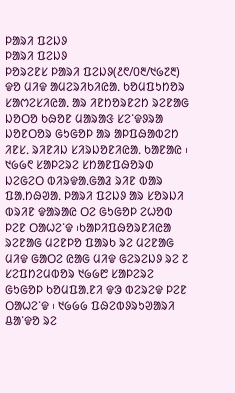ᱞᱟᱨᱤ ᱯᱮᱡᱽ
ᱞᱟᱨᱤ ᱯᱮᱡᱽ
ᱞᱚᱨᱮᱱᱥ ᱞᱟᱨᱤ ᱯᱮᱡᱽ(᱒᱖/᱐᱓/᱑᱙᱗᱓) ᱫᱚ ᱢᱤᱫ ᱟᱢᱮᱨᱤᱠᱤᱭᱟᱹ ᱠᱚᱢᱯᱩᱴᱚᱨ ᱥᱟᱬᱮᱥᱤᱭᱟᱹ ᱟᱨ ᱤᱱᱴᱚᱨᱱᱮᱴ ᱨᱮᱱᱟᱜ ᱡᱚᱛᱚ ᱠᱷᱚᱱ ᱢᱟᱨᱟᱝ ᱥᱮᱸᱫᱽᱨᱟ ᱡᱚᱱᱛᱚᱨ ᱜᱩᱜᱚᱞ ᱟᱨ ᱟᱞᱯᱷᱟᱵᱮᱴ ᱤᱱᱥᱹ ᱨᱤᱱᱤᱡ ᱥᱤᱨᱡᱚᱱᱤᱭᱟᱹ ᱠᱟᱱᱟᱭ ᱾ ᱑᱙᱙᱖ ᱥᱟᱞᱮᱨᱮ ᱥᱴᱟᱱᱯᱷᱚᱨᱰ ᱡᱮᱜᱮᱛ ᱵᱤᱨᱫᱟᱹᱜᱟᱲ ᱨᱤᱱ ᱵᱟᱨ ᱯᱟᱹᱴᱷᱣᱟᱹ ᱞᱟᱨᱤ ᱯᱮᱡᱽ ᱟᱨ ᱥᱚᱨᱡᱤ ᱵᱨᱤᱱ ᱫᱟᱨᱟᱭ ᱛᱮ ᱜᱩᱜᱚᱞ ᱮᱦᱚᱵ ᱞᱮᱱ ᱛᱟᱦᱮᱸᱫ ᱾ᱠᱟᱞᱤᱯᱷᱚᱨᱱᱤᱭᱟ ᱨᱮᱱᱟᱜ ᱢᱮᱱᱞᱚ ᱯᱟᱨᱠ ᱨᱮ ᱢᱮᱱᱟᱜ ᱢᱤᱫ ᱜᱟᱛᱮ ᱭᱟᱜ ᱢᱤᱫ ᱜᱮᱨᱮᱡᱽ ᱨᱮ ᱗ ᱥᱮᱯᱴᱮᱢᱵᱚᱨ ᱑᱙᱙᱘ ᱥᱟᱞᱮᱨᱮ ᱜᱩᱜᱚᱞ ᱠᱚᱢᱯᱟᱹᱱᱤ ᱫᱳ ᱵᱮᱨᱮᱫ ᱞᱮᱱ ᱛᱟᱦᱮᱸᱫ ᱾ ᱑᱙᱙᱙ ᱯᱷᱮᱵᱽᱨᱩᱣᱟᱨᱤ ᱪᱟᱸᱫᱚ ᱨᱮ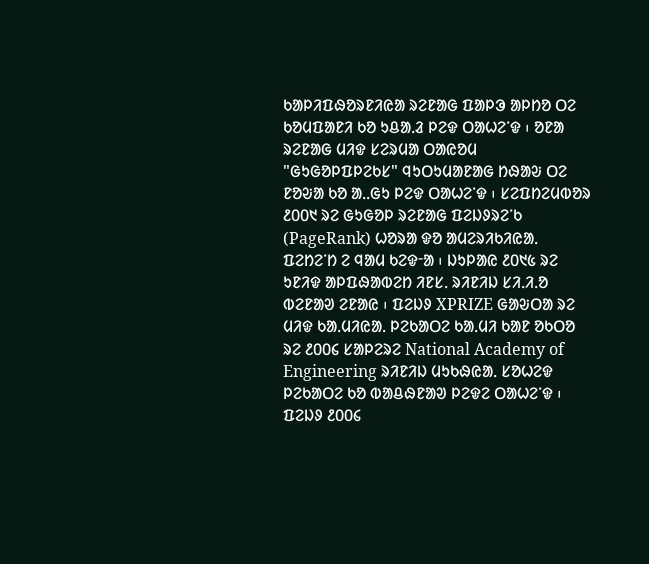ᱠᱟᱞᱤᱯᱷᱚᱨᱱᱤᱭᱟ ᱨᱮᱱᱟᱜ ᱯᱟᱞᱳ ᱟᱞᱴᱚ ᱛᱮ ᱠᱚᱢᱯᱟᱱᱤ ᱠᱚ ᱩᱪᱟᱹᱲ ᱞᱮᱫ ᱛᱟᱦᱮᱸᱫ ᱾ ᱚᱱᱟ ᱨᱮᱱᱟᱜ ᱢᱤᱫ ᱥᱮᱨᱢᱟ ᱛᱟᱭᱚᱢ "ᱜᱩᱜᱚᱞᱯᱞᱮᱠᱥ" ᱧᱩᱛᱩᱢᱟᱱᱟᱜ ᱴᱷᱟᱶ ᱛᱮ ᱱᱚᱶᱟ ᱠᱚ ᱟᱹᱹᱜᱩ ᱞᱮᱫ ᱛᱟᱦᱮᱸᱫ ᱾ ᱥᱮᱯᱴᱮᱢᱵᱚᱨ ᱒᱐᱐᱑ ᱨᱮ ᱜᱩᱜᱚᱞ ᱨᱮᱱᱟᱜ ᱯᱮᱡᱽᱨᱮᱸᱠ (PageRank) ᱦᱚᱨᱟ ᱫᱚ ᱟᱢᱮᱨᱤᱠᱤᱭᱟᱹ ᱯᱮᱴᱮᱸᱴ ᱮ ᱧᱟᱢ ᱠᱮᱫᱼᱟ ᱾ ᱡᱩᱞᱟᱭ ᱒᱐᱑᱕ ᱨᱮ ᱩᱱᱤᱫ ᱟᱞᱯᱷᱟᱵᱮᱴ ᱤᱱᱥᱹ ᱨᱤᱱᱤᱡ ᱥᱤᱹᱤᱹᱚ ᱵᱮᱱᱟᱣ ᱮᱱᱟᱭ ᱾ ᱯᱮᱡᱽ XPRIZE ᱜᱟᱶᱛᱟ ᱨᱮ ᱢᱤᱫ ᱠᱟᱹᱢᱤᱭᱟᱹ ᱞᱮᱠᱟᱛᱮ ᱠᱟᱹᱢᱤ ᱠᱟᱱ ᱚᱠᱛᱚ ᱨᱮ ᱒᱐᱐᱔ ᱥᱟᱞᱮᱨᱮ National Academy of Engineering ᱨᱤᱱᱤᱡ ᱢᱩᱠᱷᱭᱟᱹ ᱥᱚᱦᱮᱫ ᱞᱮᱠᱟᱛᱮ ᱠᱚ ᱵᱟᱪᱷᱱᱟᱣ ᱞᱮᱫᱮ ᱛᱟᱦᱮᱸᱫ ᱾ ᱯᱮᱡᱽ ᱒᱐᱐᱔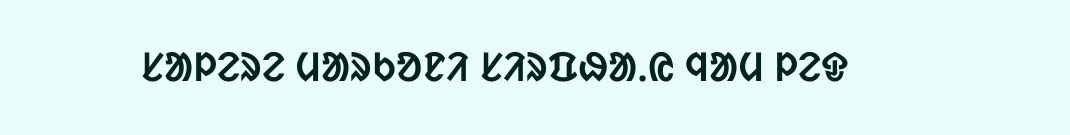ᱥᱟᱞᱮᱨᱮ ᱢᱟᱨᱠᱚᱱᱤ ᱥᱤᱨᱯᱷᱟᱹᱭ ᱧᱟᱢ ᱞᱮᱫ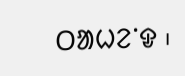ᱛᱟᱦᱮᱸᱫ ᱾